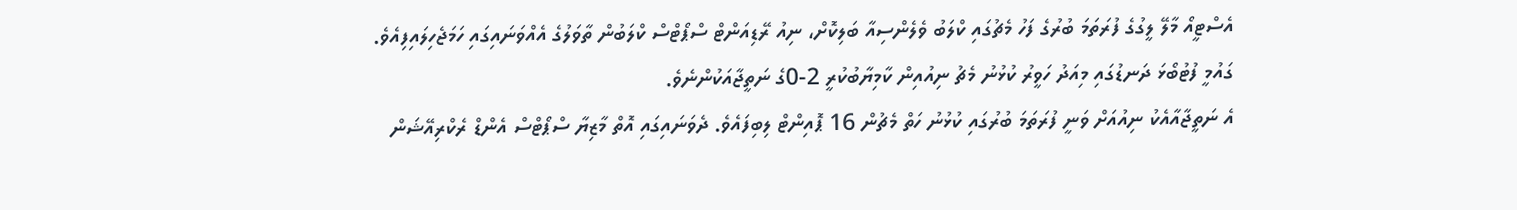އެސްޓީއޯ މާލޭ ލީގުގެ ފުރަތަމަ ބުރުގެ ފަހު މެޗުގައި ކްލަބު ވެލެންސިއާ ބަލިކޮށް، ނިއު ރޭޑިއަންޓް ސްޕޯޓްސް ކްލަބުން ތާވަލުގެ އެއްވަނައިގައި ހަމަޖެހިލައިފިއެވެ.
ގައުމީ ފުޓުބޯޅަ ދަނޑުގައި މިއަދު ހަވީރު ކުޅުނު މެޗު ނިއުއިން ކާމިޔާބުކުރީ 2-0ގެ ނަތީޖާއަކުންނެވެ.
އެ ނަތީޖާއާއެކު ނިއުއަށް ވަނީ ފުރަތަމަ ބުރުގައި ކުޅުނު ހަތް މެޗުން 16 ޕޮއިންޓް ލިބިފައެވެ. ދެވަނައިގައި އޮތް މާޒިޔާ ސްޕޯޓްސް އެންޑް ރެކްރިއޭޝަން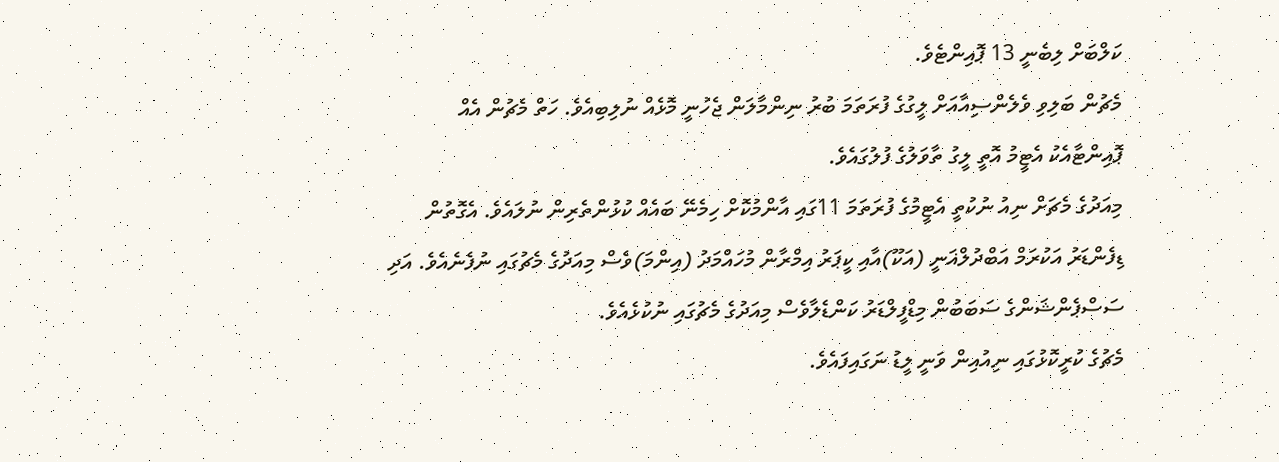ކަލްބަށް ލިބެނީ 13 ޕޮއިންޓެވެ.
މެޗުން ބަލިވި ވެލެންސިއާއަށް ލީގުގެ ފުރަތަމަ ބުރު ނިންމާލަން ޖެހުނީ މޮޅެއް ނުލިބިއެވެ. ހަތް މެޗުން އެއް ޕޮއިންޓާއެކު އެޓީމު އޮތީ ލީގު ތާވަލުގެ ފުލުގައެވެ.
މިއަދުގެ މެޗަށް ނިއު ނުކުތީ އެޓީމުގެ ފުރަތަމަ 11ގައި އާންމުކޮށް ހިމެނޭ ބައެއް ކުޅުންތެރިން ނުލައެވެ. އެގޮތުން ޑިފެންޑަރު އަކުރަމް އަބްދުލްޣަނީ (އަކޫ)އާއި ކީޕަރު އިމްރާން މުހައްމަދު (އިންމަ)ވެސް މިއަދުގެ މެޗުގައި ނުފެނެއެވެ. އަދި ސަސްޕެންޝަންގެ ސަބަބުން މިޑްފީލްޑަރު ކަންޑެލާވެސް މިއަދުގެ މެޗުގައި ނުކުޅެއެވެ.
މެޗުގެ ކުރީކޮޅުގައި ނިއުއިން ވަނީ ލީޑު ނަގައިފައެވެ.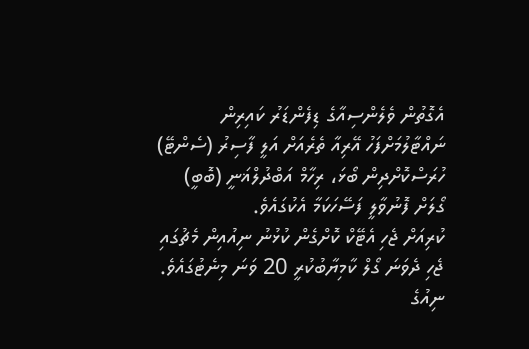އެގޮތުން ވެލެންސިއާގެ ޑިފެންޑަރު ކައިރިން ނައްޓާލުމަށްފަހު އޭރިއާ ތެރެއަށް އަލީ ފާސިރު (ސެންޓޭ) ހުރަސްކޮށްދިން ބޯޅަ، ރިހާމް އަބްދުލްޣަނީ (ބޮބީ) ގޯލަށް ފޮނުވާލީ ފަސޭހަކަމާ އެކުގައެވެ.
ކުރިއަށް ޖެހި އެޓޭކް ކޮށްގެން ކުޅުނު ނިއުއިން މެޗުގައި ޖެހި ދެވަނަ ގޯލް ކާމިޔާބުކުރީ 20 ވަނަ މިނެޓުގައެވެ. ނިއުގެ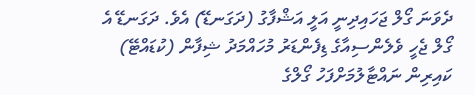ދެވަނަ ގޯލް ޖަހައިދިނީ އަލީ އަޝްފާގު (ދަގަނޑޭ) އެވެ. ދަގަނޑޭ އެ ގޯލް ޖެހީ ވެލެންސިއާގެ ޑިފެންޑަރު މުހައްމަދު ޝިފާން (ކުޑައްޓޭ) ކައިރިން ނައްޓާލުމަށްފަހު ގޯލްގެ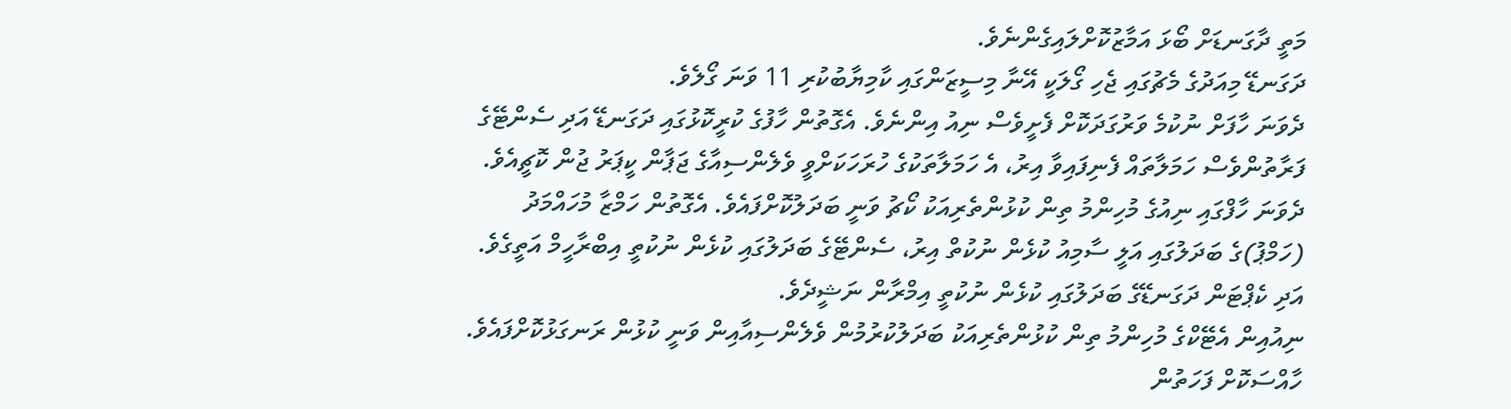މަތީ ދާގަނޑަށް ބޯޅަ އަމާޒުކޮށްލައިގެންނެވެ.
ދަގަނޑޭ މިއަދުގެ މެޗުގައި ޖެހި ގޯލަކީ އޭނާ މިސީޒަންގައި ކާމިޔާބުކުރި 11 ވަނަ ގޯލެވެ.
ދެވަނަ ހާފަށް ނުކުމެ ވަރުގަދަކޮށް ފެށީވެސް ނިއު އިންނެވެ. އެގޮތުން ހާފުގެ ކުރީކޮޅުގައި ދަގަނޑޭ އަދި ސެންޓޭގެ ފަރާތުންވެސް ހަމަލާތައް ފެނިފައިވާ އިރު، އެ ހަމަލާތަކުގެ ހުރަހަކަށްވީ ވެލެންސިއާގެ ޖަޕާން ކީޕަރު ޖުން ކޮޗީއެވެ.
ދެވަނަ ހާފްގައި ނިއުގެ މުހިންމު ތިން ކުޅުންތެރިއަކު ކޯޗު ވަނީ ބަދަލުކޮށްފައެވެ. އެގޮތުން ހަމްޒާ މުހައްމަދު (ހަމްޕު)ގެ ބަދަލުގައި އަލީ ސާމިއު ކުޅެން ނުކުތް އިރު، ސެންޓޭގެ ބަދަލުގައި ކުޅެން ނުކުތީ އިބްރާހީމް އަތީގެވެ. އަދި ކެޕްޓަން ދަގަނޑޭގެ ބަދަލުގައި ކުޅެން ނުކުތީ އިމްރާން ނަޝީދެވެ.
ނިއުއިން އެޓޭކްގެ މުހިންމު ތިން ކުޅުންތެރިއަކު ބަދަލުކުރުމުން ވެލެންސިއާއިން ވަނީ ކުޅުން ރަނގަޅުކޮށްފައެވެ. ހާއްސަކޮށް ފަހަތުން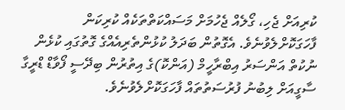ކުރިއަށް ޖެހި، ގޯލެއް ޖެހުމަށް މަސައްކަތްތަކެއް ކުރިކަން ފާހަގަކޮށްލެވުނެވެ. އެގޮތުން ބަދަލު ކުޅުންތެރިއެއްގެ ގޮތުގައި ކުޅެން ނުކުތް އަންސަރު އިބްރާހީމް (އަންކޮ)ގެ އިތުރުން ބިދޭސީ ފޯވާޑް ޑްރީގާ ސާގީއަށް ލިބުނު ފުރުސަތުތައް ފާހަގަކޮށްލެވުނެވެ.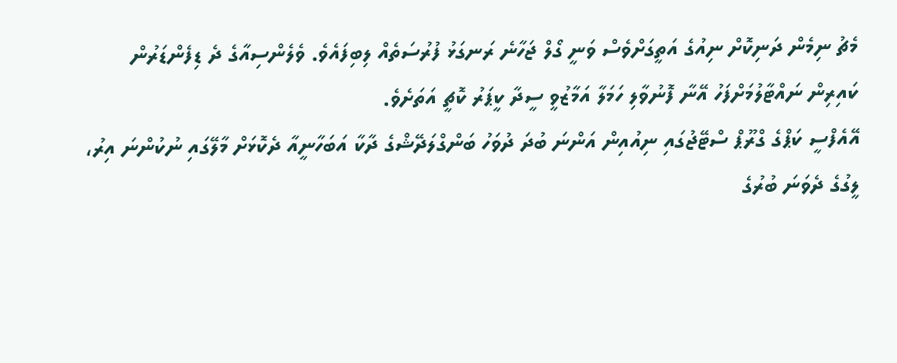މެޗު ނިމެން ދަނިކޮށް ނިއުގެ އަތީގަށްވެސް ވަނީ ގޯލް ޖަހާނެ ރަނގަޅު ފުރުސަތެއް ލިބިފައެވެ. ވެލެންސިއާގެ ދެ ޑިފެންޑަރުން ކައިރިން ނައްޓާލުމަށްފަހު އޭނާ ފޮނުވާލި ހަމަލާ އަމާޒުވީ ސީދާ ކީޕަރު ކޮޗީ އަތަށެވެ.
އޭއެފްސީ ކަޕްގެ ގްރޫޕް ސްޓޭޖުގައި ނިއުއިން އަންނަ ބުދަ ދުވަހު ބަންގްލަދޭޝްގެ ދާކާ އަބަހާނީއާ ދެކޮޅަށް މާލޭގައި ނުކުންނަ އިރު، ލީގުގެ ދެވަނަ ބުރުގެ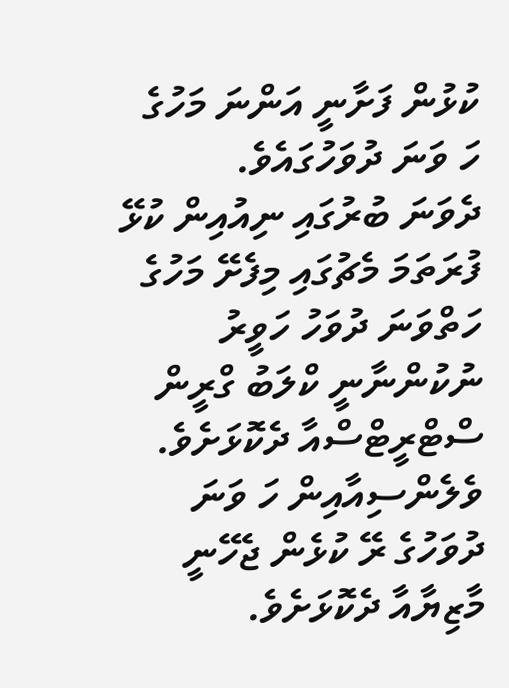ކުޅުން ފަށާނީ އަންނަ މަހުގެ ހަ ވަނަ ދުވަހުގައެވެ.
ދެވަނަ ބުރުގައި ނިއުއިން ކުޅޭ ފުރަތަމަ މެޗުގައި މިފެށޭ މަހުގެ ހަތްވަނަ ދުވަހު ހަވީރު ނުކުންނާނީ ކްލަބު ގްރީން ސްޓްރީޓްސްއާ ދެކޮޅަށެވެ. ވެލެންސިއާއިން ހަ ވަނަ ދުވަހުގެ ރޭ ކުޅެން ޖެހޭނީ މާޒިޔާއާ ދެކޮޅަށެވެ.